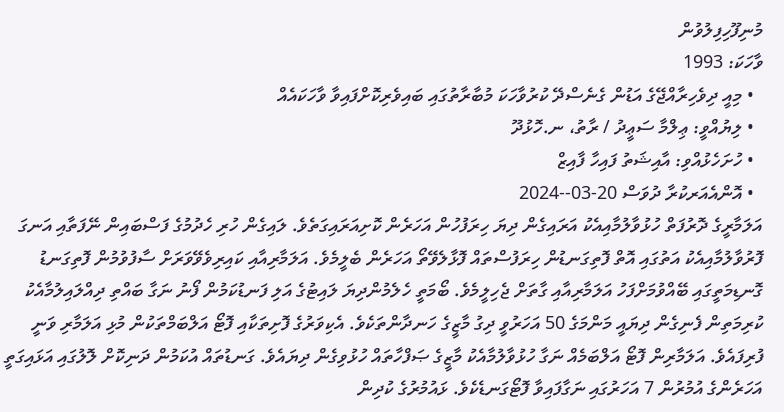މުނިފޫހިފިލުވުން
ވާހަކަ: 1993
  • މިއީ ދިވެހިރާއްޖޭގެ އަޑުން ގެނެސްދޭ ކުރުވާހަކަ މުބާރާތުގައި ބައިވެރިކޮށްފައިވާ ވާހަކައެއް
  • ލިޔުއްވީ: ޢިލްމާ ސަޢީދު / ރާތު، ނ.ހޮޅުދޫ
  • ހުށަހެޅުއްވި: އާއިޝަތު ފައިހާ ފާއިޒް
  • އޮންއެއަރކުރާ ދުވަސް 20-03--2024
އަލަމާރީގެ ދޮރުފަތް ހުޅުވާލުމާއިއެކު އަރައިގެން ދިޔަ ހިރަފުހުން އަހަރެން ކޮށިއަރައިގަތެވެ. ލައިގެން ހުރި ހެދުމުގެ ފަސްބައިން ނޭފަތާއި އަނގަ ފޮރުވާލުމާއިއެކު އަތުގައި އޮތް ފޮތިގަނޑުން ހިރަފުސްތައް ފޮޅާލެވޭތޯ އަހަރެން ބެލީމެވެ. އަލަމާރިއާއި ކައިރިވެވޭވަރަށް ސާފުވުމުން ފޮތިގަނޑު ގޮނޑިމަތީގައި ބޭއްވުމަށްފަހު އަލަމާރިއާއި ގާތަށް ޖެހިލީމެވެ. ބޯމަތީ ހެލެމުންދިޔަ ލައިޓުގެ އަލި ފަނޑުކަމުން ފޯނު ނަގާ ބައްތި ދިއްލައިލުމާއެކު ކުރިމަތިން ފެނިގެން ދިޔައީ މަންމަގެ 50 އަހަރުވީ ދިގު މާޒީގެ ހަނދާންތަކެވެ. އެކިވަރުގެ ފޮށިތަކާއި ފޮޓޯ އަލްބަމްތަކުން މުޅި އަލަމާރި ވަނީ ފުރިފައެވެ. އަލަމާރިން ފޮޓޯ އަލްބަމެއް ނަގާ ހުޅުވާލުމާއެކު މާޒީގެ ޞަފްހާތައް ހުޅުވިގެން ދިޔައެވެ. ގަނޑުތައް އުކަމުން ދަނިކޮށް ލޮލުގައި އަޅައިގަތީ އަހަރެންގެ އުމުރުން 7 އަހަރުގައި ނަގާފައިވާ ފޮޓޯގަނޑެކެވެ. ޅައުމުރުގެ ކުދިން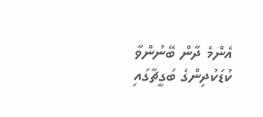އެންމެ ދާން ބޭނުންވާ ކުޑަކުދިންގެ ބަގީޗާގައި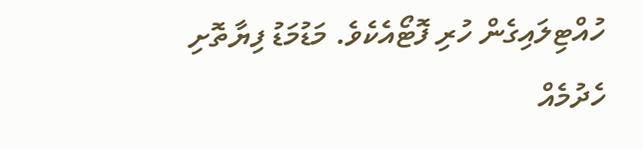ހުއްޓިލައިގެން ހުރި ފޮޓޯއެކެވެ. މަޑުމަޑު ފިޔާތޮށި ހެދުމެއް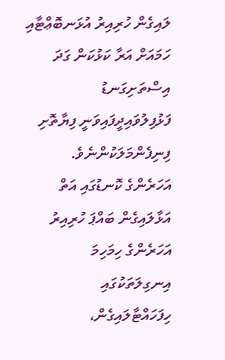ލައިގެން ހުރިއިރު އުޅަނބޮޢްޓާއި ހަމައަށް އަރާ ކަޅުކަން ގަދަ އިސްތަށިގަނޑު ފަޅުފިލުވައިދީފައިވަނީ ފިޔާތޮށި ފިނިފެންމަލަކުންނެވެ. އަހަރެންގެ ކޮނޑުގައި އަތް އަޅާލައިގެން ބައްޕަ ހުރިއިރު އަހަރެންގެ ހިމަހިމަ އިނގިލަތަކުގައި ހިފަހައްޓާލައިގެން،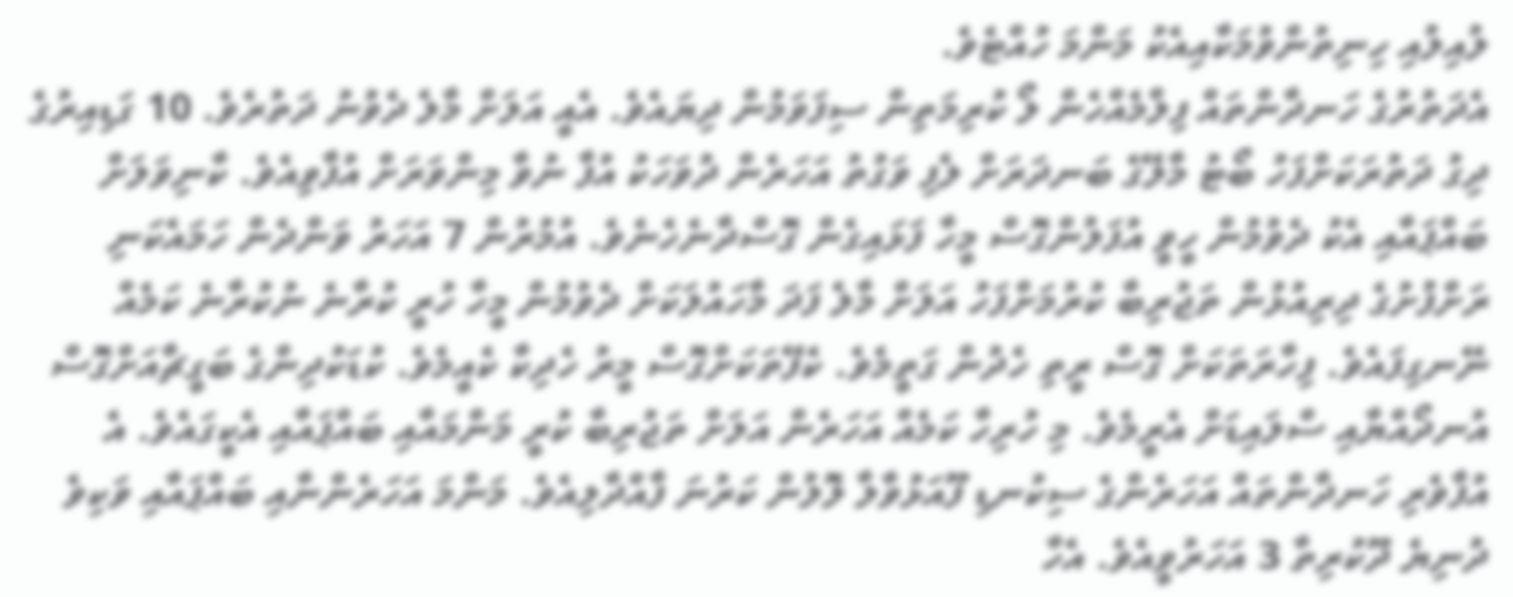ލުއިލުއި ހިނިތުންވުމަކާއިއެކު މަންމަ ހުއްޓެވެ.
އެދަތުރުގެ ހަނދާންތައް ފިލްމެއްހެން ލޯ ކުރިމަތިން ސިފަވަމުން ދިޔައެވެ. އެއީ އަލަށް މާލެ ދެވުނު ދަތުރެވެ. 10 ގަޑިއިރުގެ ދިގު ދަތުރަކަށްފަހު ބޯޓު މާލޭގެ ބަނދަރަށް ލެފި ވަގުތު އަހަރެން ދުވަހަކު އުފާ ނުވާ މިންވަރަށް އުފާވިއެވެ. ކާނިވަލަށް ބައްޕައާއި އެކު ދެވުމުން ހީވީ އުފަލުންގޮސް މީހާ ފަޅައިގެން ގޮސްދާނެހެނެވެ. އުމުރުން 7 އަހަރު ވަންދެން ހަމައެކަނި ރަށްފުށުގެ ދިރިއުޅުން ތަޖުރިބާ ކުރުމަށްފަހު އަލަށް މާލެ ފަދަ މާހައުލަކަށް ދެވުމުން މީހާ ހުރީ ކުރާނެ ނުކުރާނެ ކަމެއް ނޭނގިފައެވެ. ފިހާރަތަކަށް ގޮސް ރީތި ހެދުން ގަތީމެވެ. ކެފޭތަކަށްގޮސް މީރު ހެދިކާ ކެއީމެވެ. ކުޑަކުދިންގެ ބަގީޗާއަށްގޮސް އުނދޯއްޔާއި ސްލައިޑަށް އެރީމެވެ. މި ހުރިހާ ކަމެއް އަހަރެން އަލަށް ތަޖުރިބާ ކުރީ މަންމައާއި ބައްޕައާއި އެކީގައެވެ. އެ އުފާވެރި ހަނދާންތައް އަހަރެންގެ ސިކުނޑި ފޫއަޅުވާލާ ލޮލުން ކަރުނަ ފާއްދާލިއެވެ. މަންމަ އަހަރެންނާއި ބައްޕައާއި ވަކިވެ ދުނިޔެ ދޫކުރިތާ 3 އަހަރުވީއެވެ. އެހާ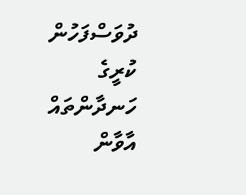ދުވަސްފަހުން ކުރީގެ ހަނދާންތައް އާވާން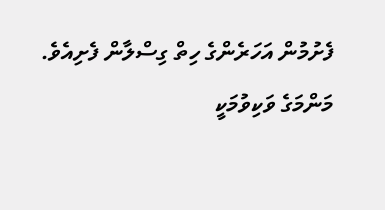ފެށުމުން އަހަރެންގެ ހިތް ގިސްލާން ފެށިއެވެ. މަންމަގެ ވަކިވުމަކީ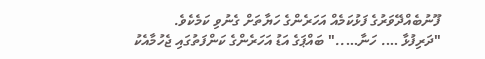ފޫނުބެއްދޭވަރުގެ ފަޅުކަމެއް އަހަރެންގެ ހަޔާތަށް ގެނުވި ކަމެކެވެ.
"ދަރިފުޅާ …. ހަނާ….." ބައްޕަގެ އަޑު އަހަރެންގެ ކަންފަތުގައި ޖެހުމާއެކު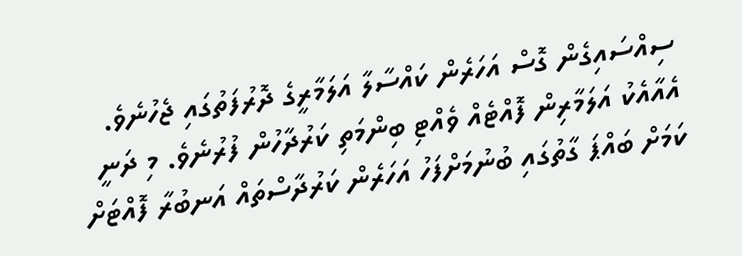ސިއްސައިގެން ގޮސް އަހަރެން ކައްސާލާ އަލަމާރީގެ ދޮރުފަތުގައި ޖެހުނެވެ. އެއާއެކު އަލަމާރިން ފޮއްޓެއް ވެއްޓި ބިންމަތި ކަރުދާހުން ފުރުނެވެ. މި ދަނީ ކަމަށް ބައްޕަ ގާތުގައި ބުނުމަށްފަހު އަހަރެން ކަރުދާސްތައް އަނބުރާ ފޮއްޓަށް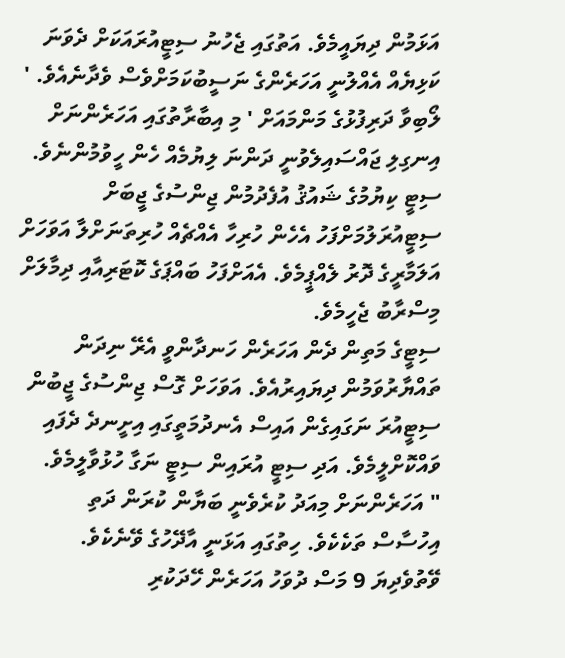އަޅަމުން ދިޔައީމެވެ. އަތުގައި ޖެހުނު ސިޓީއުރައަކަށް ދެވަނަ ކަޅިޔެއް އެއްލުނީ އަހަރެންގެ ނަސީބުކަމަށްވެސް ވެދާނެއެވެ. ' ލޯބިވާ ދަރިފުޅުގެ މަންމައަށް ' މި އިބާރާތުގައި އަހަރެންނަށް އިނގިލި ޖައްސައިލެވުނީ ދަންނަ ލިޔުމެއް ހެން ހީވުމުންނެވެ. ސިޓީ ކިޔުމުގެ ޝައުޤު އުފެދުމުން ޖިންސުގެ ޖީބަށް ސިޓީއުރަލުމަށްފަހު އެހެން ހުރިހާ އެއްޗެއް ހުރިތަނަށްލާ އަވަހަށް އަލަމާރީގެ ދޮރު ލެއްޕީމެވެ. އެއަށްފަހު ބައްޕަގެ ކޮޓަރިއާއި ދިމާލަށް މިސްރާބު ޖެހީމެވެ.
ސިޓީގެ މަތިން ދެން އަހަރެން ހަނދާންވީ އެރޭ ނިދަން ތައްޔާރުވަމުން ދިޔައިރުއެވެ. އަވަހަށް ގޮސް ޖިންސުގެ ޖީބުން ސިޓީއުރަ ނަގައިގެން އައިސް އެނދުމަތީގައި އިށީނދެ ދެފައި ވައްކޮށްލީމެވެ. އަދި ސިޓީ އުރައިން ސިޓީ ނަގާ ހުޅުވާލީމެވެ.
" އަހަރެންނަށް މިއަދު ކުރެވެނީ ބަޔާން ކުރަން ދަތި އިހުސާސް ތަކެކެވެ. ހިތުގައި އަޅަނީ އާދޭހުގެ ވޭނެކެވެ. ވޭތުވެދިޔަ 9 މަސް ދުވަހު އަހަރެން ހޭދަކުރި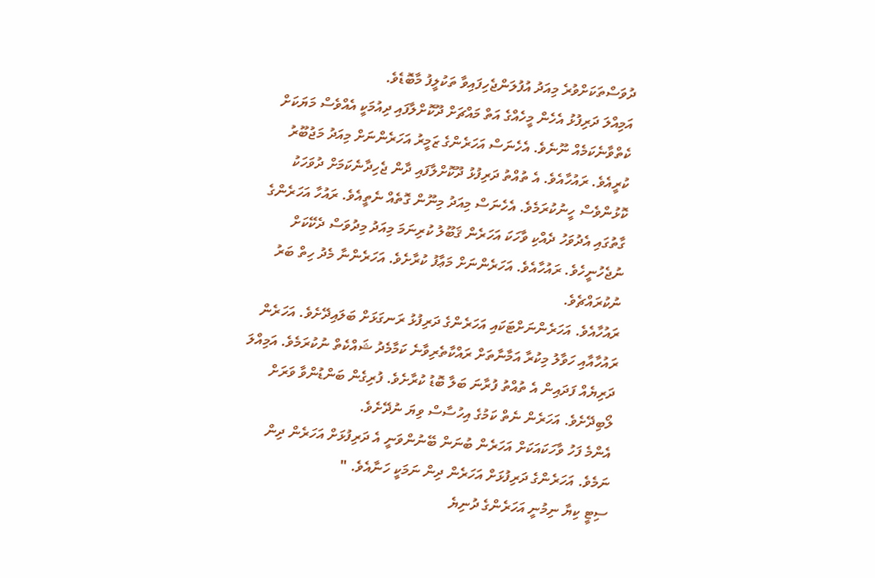ދުވަސްތަކަށްވުރެ މިއަދު އުފުލަންޖެހިފައިވާ ތަކުލީފު މާބޮޑެވެ.
އަމިއްލަ ދަރިފުޅު އެހެން މީހެއްގެ އަތް މައްޗަށް ދޫކޮށްލާފައި ދިއުމަކީ އެއްވެސް މަޔަކަށް ކެތްވާނެކަމެއް ނޫނެވެ. އެހެނަސް އަހަރެންގެ ޒަމީރު އަހަރެންނަށް މިއަދު މަޖުބޫރު ކުރީއެވެ. ރައުހާއެވެ. އެ ތުއްތު ދަރިފުޅު ދޫކޮށްލާފައި ދާން ޖެހިދާނެކަމަށް ދުވަހަކު ކޮޅުންވެސް ހީނުކުރަމެވެ. އެހެނަސް މިއަދު މިނޫން ގޮތެއް ނެތީއެވެ. ރައުހާ އަހަރެންގެ ގާތުގައި އެދުވަހު ދެއްކި ވާހަކަ އަހަރެން ޤަބޫލު ކުރިނަމަ މިއަދު މިދުވަސް ދެކޭކަށް ނުޖެހުނީހެވެ. ރައުހާއެވެ. އަހަރެންނަށް މަޢާފު ކުރާށެވެ. އަހަރެންނާ މެދު ހިތް ބަރު ނުކުރައްޗެވެ.
ރައުހާއެވެ. އަހަރެންނަށްޓަކައި އަހަރެންގެ ދަރިފުޅު ރަނގަޅަށް ބަލައިދޭށެވެ. އަހަރެން ރައުހާއާއި ހަވާލު މިކުރާ އަމާނާތަށް ރައްކާތެރިވާނެ ކަމާމެދު ޝައްކެތް ނުކުރަމެވެ. އަމިއްލަ ދަރިޔެއް ފަދައިން އެ ތުއްތު ފުރާނަ ބަލާ ބޮޑު ކުރާށެވެ. ފުރިގެން ބަންޑުންވާ ވަރަށް ލޯބިދޭށެވެ. އަހަރެން ނެތް ކަމުގެ އިހުސާސް ވިޔަ ނުދޭށެވެ.
އެންމެ ފަހު ވާހަކައަކަށް އަހަރެން ބުނަން ބޭނުންވަނީ އެ ދަރިފުޅަށް އަހަރެން ދިން ނަމެވެ. އަހަރެންގެ ދަރިފުޅަށް އަހަރެން ދިން ނަމަކީ ހަނާއެވެ. "
ސިޓީ ކިޔާ ނިމުނީ އަހަރެންގެ ދުނިޔެ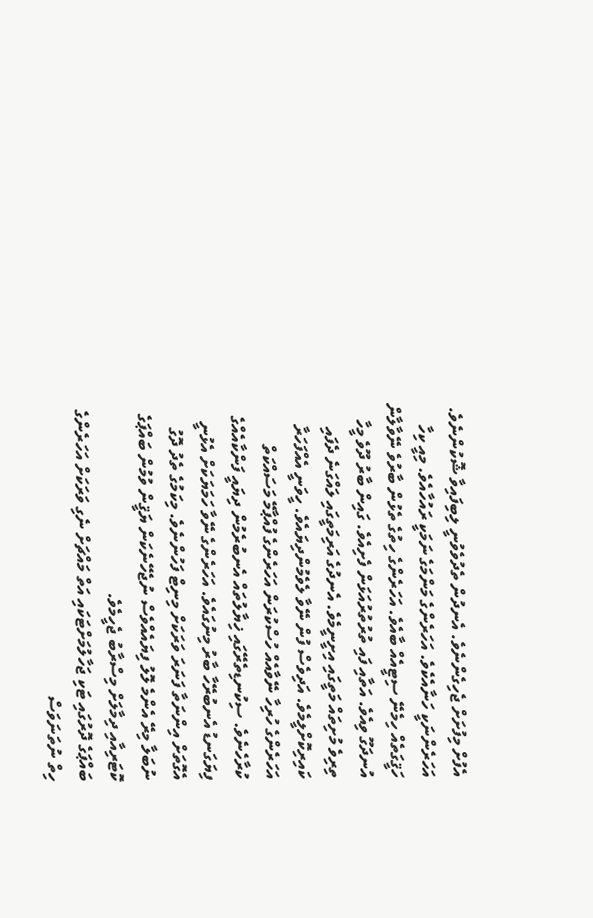އެފުށް މިފުށަށް ޖެހިގެންނެވެ. އެނދުން ތެދުވެވުނީ ލިބިފައިވާ ޝޮކުންނެވެ. އަހަރެންނަކީ ހަނާއެކެވެ. އަހަރެންގެ މަންމަގެ ނަމަކީ ރައުހާއެވެ. މިއީ ކިހާ ހަޤީގަތެއް ހިމެނޭ ސިޓީއެއް ބާއެވެ. އަހަރެންގެ ހިތުގެ ތެޅުން ބާރުވެ ނޭވާލާން އުނދަގޫ ވިއެވެ. އަތާއި ފައި ތުރުތުރުއަޅަން ފެށިއެވެ. ގައިން ބާރު ދޫވެ މީހާ ތިރިވެ މުށިތައް މަތީގައި އިށީނީމެވެ. އެނދުގެ އަރިމަތީގައި ލައްގަނެ ދެފައި ކައިރިކޮށްލީމެވެ. އަދިވެސް ފުން ނޭވާ ލެވެމުންދިޔައެވެ. ހީވަނީ އެއްފަހަރާ އަހަރެންގެ ހުރިހާ ނޭވާއެއް ހުސްކުރަން އަހަރެންގެ ފުއްޕާމޭ މަސައްކަތް ކުރާހެނެވެ. ސިކުނޑިތެރޭގައި ޚިޔާލުތައް އެނބުރެމުން ދިޔައީ ފަންކާއެއްގެ ފިޔަގަނޑު އެނބުރޭހާ ބާރު މިނުގައެވެ. އަހަރެންގެ ނޭވާ ހަމަޔަކަށް އެޅުނީ އެގޮތަށް އިންނަތާ ފަނަރަ ވަރަކަށް މިނިޓް ފަހުންނެވެ. މިކަމުގެ ތެދު ދޮގު ނުބަލާ މިރޭ އެންމެ ލޮލު ފިޔައެއްވެސް ނުޖެހޭނެކަން ޔަޤީން ވުމުން ބައްޕަގެ ކޮޓަރިއާއި ދިމާލަށް މިސްރާބު ޖެހީމެވެ.
ބައްޕަގެ ދޮރުގައި ޓަކި ޖަހާލުމަށްޓަކައި އަތް މައްޗަށް ނެގި ވަރަކަށް އަހަރެންގެ ހިތް ނުތަނަވަސް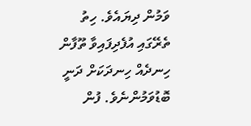ވަމުން ދިޔައެވެ. ހިތު ތެރޭގައި އުފެދިފައިވާ ތޫފާން ހިނދެއް ހިނދަކަށް ދަނީ ބޮޑުވަމުންނެވެ. ފުން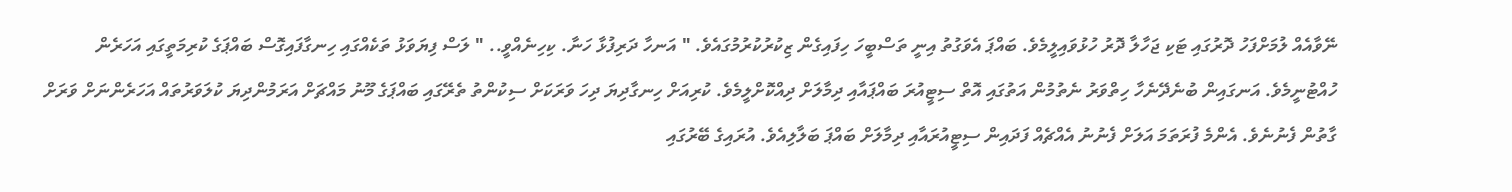ނޭވާއެއް ލުމަށްފަހު ދޮރުގައި ޓަކި ޖަހާލާ ދޮރު ހުޅުވައިލީމެވެ. ބައްޕަ އެވަގުތު އިނީ ތަސްބީހަ ހިފައިގެން ޒިކުރުކުރުމުގައެވެ. " އަނހާ ދަރިފުޅާ ހަނާ. ކިހިނެއްވީ.. " ލަސް ފިޔަވަޅު ތަކެއްގައި ހިނގާފައިގޮސް ބައްޕަގެ ކުރިމަތީގައި އަހަރެން ހުއްޓުނީމެވެ. އަނގައިން ބުނެދޭނެހާ ހިތްވަރު ނެތުމުން އަތުގައި އޮތް ސިޓީއުރަ ބައްޕައާއި ދިމާލަށް ދިއްކޮށްލީމެވެ. ކުރިއަށް ހިނގާދިޔަ ދިހަ ވަރަކަށް ސިކުންތު ތެރޭގައި ބައްޕަގެ މޫނު މައްޗަށް އަރަމުންދިޔަ ކުލަވަރުތައް އަހަރެންނަށް ވަރަށް ގާތުން ފެނުނެވެ. އެންމެ ފުރަތަމަ އަލަށް ފެނުނު އެއްޗެއް ފަދައިން ސިޓީއުރައާއި ދިމާލަށް ބައްޕަ ބަލާލިއެވެ. އުރައިގެ ބޭރުގައި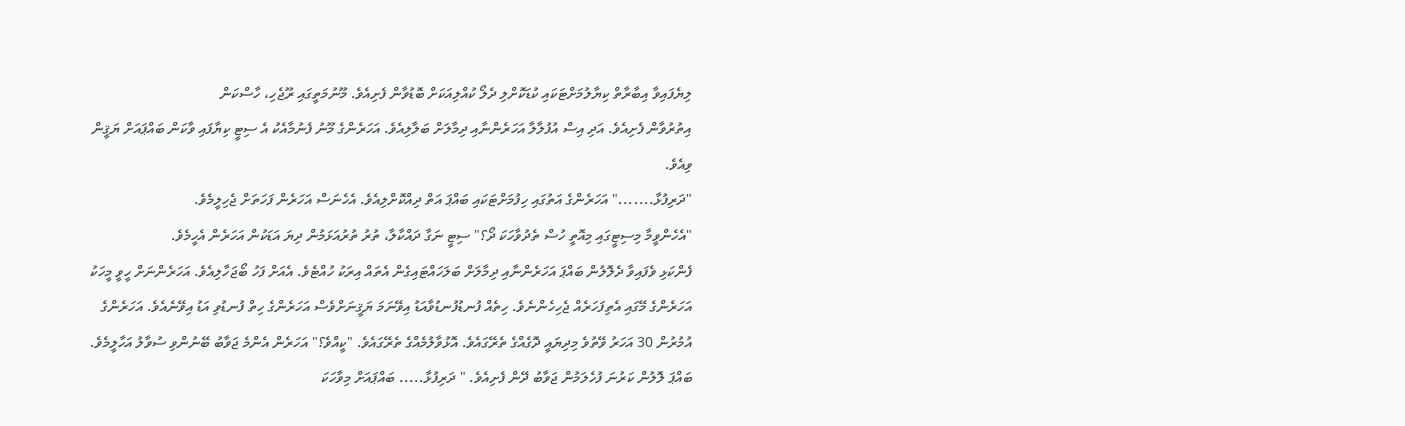ލިޔެފައިވާ އިބާރާތް ކިޔާލުމަށްޓަކައި ކުޑަކޮށްލި ދެލޯ ކުއްލިއަކަށް ބޮޑުވާން ފެށިއެވެ. މޫނުމަތީގައި ރޫޖެހި، ހާސްކަން
އިތުރުވާން ފެށިއެވެ. އަދި އިސް އުފުލާލާ އަހަރެންނާއި ދިމާލަށް ބަލާލިއެވެ. އަހަރެންގެ މޫނު ފެނުމާއެކު އެ ސިޓީ ކިޔާފައި ވާކަން ބައްޕައަށް ޔަޤީން ވިއެވެ.
"ދަރިފުޅާ......." އަހަރެންގެ އަތުގައި ހިފުމަށްޓަކައި ބައްޕަ އަތް ދިއްކޮށްލިއެވެ. އެހެނަސް އަހަރެން ފަހަތަށް ޖެހިލީމެވެ.
"އެހެންވީމާ މިސިޓީގައި މިއޮތީ ހުސް ތެދުވާހަކަ ދޯ؟" ސިޓީ ނަގާ ދައްކާލާ، ތުރު ތުރުއަޅަމުން ދިޔަ އަޑަކުން އަހަރެން އެހީމެވެ.
ފެންކަޅި ވެފައިވާ ދެލޮލުން ބައްޕަ އަހަރެންނާއި ދިމާލަށް ބަލަހައްޓައިގެން އެތައް އިރަކު ހުއްޓެވެ. އެއަށް ފަހު ބޯޖަހާލިއެވެ. އަހަރެންނަށް ހީވީ މީހަކު އަހަރެންގެ މޭގައި އެތިފަހަރެއް ޖެހިހެންނެވެ. ހިތެއް ފުނޑުފުނޑުވާއަޑު އިވޭނަމަ ޔަޤީނަށްވެސް އަހަރެންގެ ހިތް ފުނޑުވި އަޑު އިވޭނެއެވެ. އަހަރެންގެ އުމުރުން 30 އަހަރު ވޭތުވެ މިދިޔައީ ދޮގެއްގެ ތެރޭގައެވެ. އޮޅުވާލުމެއްގެ ތެރޭގައެވެ. "ކީއްވެ؟" އަހަރެން އެންމެ ޖަވާބު ބޭނުންވި ސުވާލު އަހާލީމެވެ. ބައްޕަ ލޮލުން ކަރުނަ ފުހެލަމުން ޖަވާބު ދޭން ފެށިއެވެ. " ދަރިފުޅާ..... ބައްޕައަށް މިވާހަކަ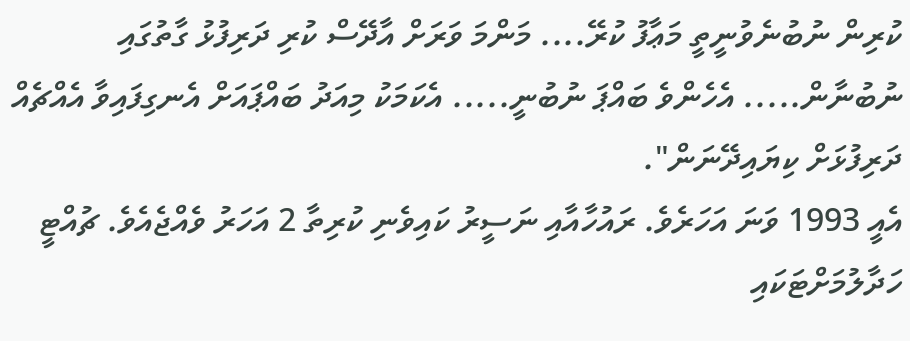ކުރިން ނުބުނެވުނީތީ މަޢާފު ކުރޭ.... މަންމަ ވަރަށް އާދޭސް ކުރި ދަރިފުޅު ގާތުގައި ނުބުނާން..... އެހެންވެ ބައްޕަ ނުބުނީ..... އެކަމަކު މިއަދު ބައްޕައަށް އެނގިފައިވާ އެއްޗެއް ދަރިފުޅަށް ކިޔައިދޭނަން".
އެއީ 1993 ވަނަ އަހަރެވެ. ރައުހާއާއި ނަސީރު ކައިވެނި ކުރިތާ 2 އަހަރު ވެއްޖެއެވެ. ޗުއްޓީ ހަދާލުމަށްޓަކައި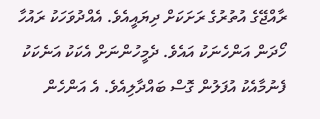ރާއްޖޭގެ އުތުރުގެ ރަށަކަށް ދިޔައީއެވެ. އެއްދުވަހަކު ރައުހާ ހޯދަން އަންހެނަކު އައެވެ. ދެމީހުންނަށް އެކަކު އަނެކަކު ފެނުމާއެކު އުފަލުން ގޮސް ބައްދާލިއެވެ. އެ އަންހެން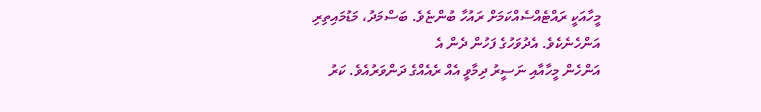މީހާއަކީ ރައްޓެއްސެއްކަމަށް ރައުހާ ބުންޏެވެ. ބަސްމަދު، މަޑުމައިތިރި އަންހެނެކެވެ. އެދުވަހުގެ ފަހުން ދެން އެ
އަންހެން މީހާއާއި ނަސީރު ދިމާވީ އެއް ރެއެއްގެ ދަންވަރުއެވެ. ކަރު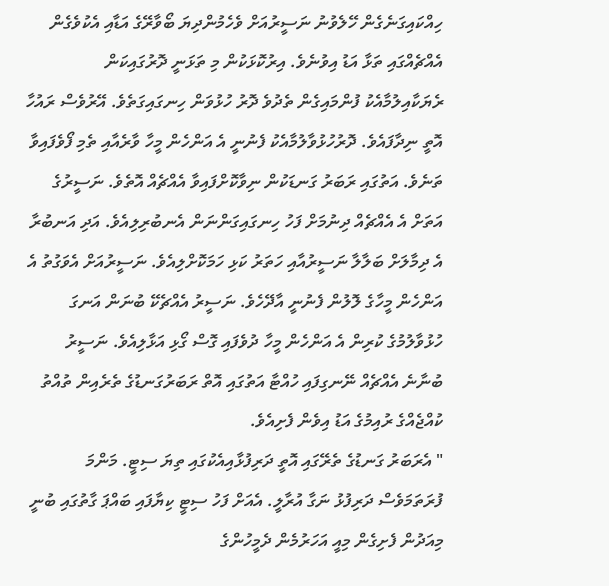ހިއްކައިގަނެގެން ހޭލެވުނު ނަސީރުއަށް ވެހެމުންދިޔަ ބޯވާރޭގެ އަޑާއި އެކުވެގެން އެއްޗެއްގައި ތަޅާ އަޑު އިވުނެވެ. އިރުކޮޅަކުން މި ތަޅަނީ ދޮރުގައިކަން ރެޔަކާއިލުމާއެކު ފުންމައިގެން ތެދުވެ ދޮރު ހުޅުވަން ހިނގައިގަތެވެ. އޭރުވެސް ރައުހާ އޮތީ ނިދާފައެވެ. ދޮރުހުޅުވާލުމާއެކު ފެނުނީ އެ އަންހެން މީހާ ވާރެއާއި ތެމި ފޯވެފައިވާ ތަނެވެ. އަތުގައި ރަބަރު ގަނޑަކުން ނިވާކޮށްފައިވާ އެއްޗެއް އޮތެވެ. ނަސީރުގެ އަތަށް އެ އެއްޗެއް ދިނުމަށް ފަހު ހިނގައިގަންނަން އެނބުރިލިއެވެ. އަދި އަނބުރާ އެ ދިމާލަށް ބަލާލާ ނަސީރުއާއި ހަތަރު ކަޅި ހަމަކޮށްލިއެވެ. ނަސީރުއަށް އެވަގުތު އެ އަންހެން މީހާގެ ލޮލުން ފެނުނީ އާދޭހެވެ. ނަސީރު އެއްޗެކޭ ބުނަން އަނގަ ހުޅުވާލުމުގެ ކުރިން އެ އަންހެން މީހާ ދުވެފައި ގޮސް ގޯޅި އަޅާލިއެވެ. ނަސީރު ބުނާނެ އެއްޗެއް ނޭނގިފައި ހުއްޓާ އަތުގައި އޮތް ރަބަރުގަނޑުގެ ތެރެއިން ތުއްތު ކުއްޖެއްގެ ރުއިމުގެ އަޑު އިވެން ފެށިއެވެ.
" އެރަބަރު ގަނޑުގެ ތެރޭގައި އޮތީ ދަރިފުޅާއިއެކުގައި ތިޔަ ސިޓީ. މަންމަ ފުރަތަމަވެސް ދަރިފުޅު ނަގާ އުރާލީ. އެއަށް ފަހު ސިޓީ ކިޔާފައި ބައްޕަ ގާތުގައި ބުނީ މިއަދުން ފެށިގެން މިއީ އަހަރުމެން ދެމީހުންގެ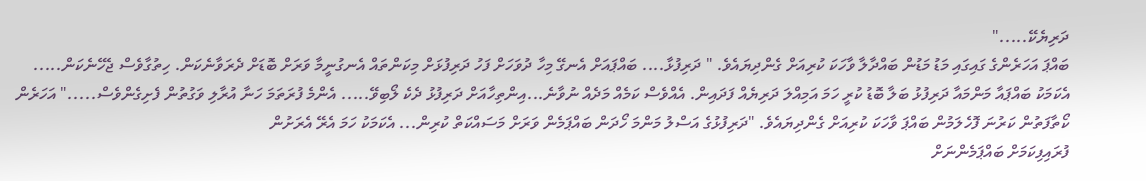ދަރިޔެކޭ....."
ބައްޕަ އަހަރެންގެ ގައިގައި މަޑު މަޑުން ބައްދާލާ ވާހަކަ ކުރިއަށް ގެންދިޔައެވެ. " ދަރިފުޅާ.... ބައްޕައަށް އެނގޭ މިހާ ދުވަހަށް ފަހު ދަރިފުޅަށް މިކަންތައް އެނގުނީމާ ވަރަށް ބޮޑަށް ދެރަވާނެކަން. ހިތުގާވެސް ޖެހޭނެކަން..... އެކަމަކު ބައްޕައާ މަންމައާ ދަރިފުޅު ބަލާ ބޮޑު ކުރީ ހަމަ އަމިއްލަ ދަރިޔެއް ފަދައިން. އެއްވެސް ކަމެއް މަދެއް ނުވާނެ...އިންތިހާއަށް ދަރިފުޅު ދެކެ ލޯބިވޭ..... އެންމެ ފުރަތަމަ ހަނާ އުރާލި ވަގުތުން ފެށިގެންވެސް....." އަހަރެން ކޯތާފަތުން ކަރުނަ ފޮހެލަމުން ބައްޕަ ވާހަކަ ކުރިއަށް ގެންދިޔައެވެ. "ދަރިފުޅުގެ އަސްލު މަންމަ ހޯދަން ބައްޕަމެން ވަރަށް މަސައްކަތް ކުރިން... އެކަމަކު ހަމަ އެރޭ އެރަށުން
ފުރައިފިކަމަށް ބައްޕަމެންނަށް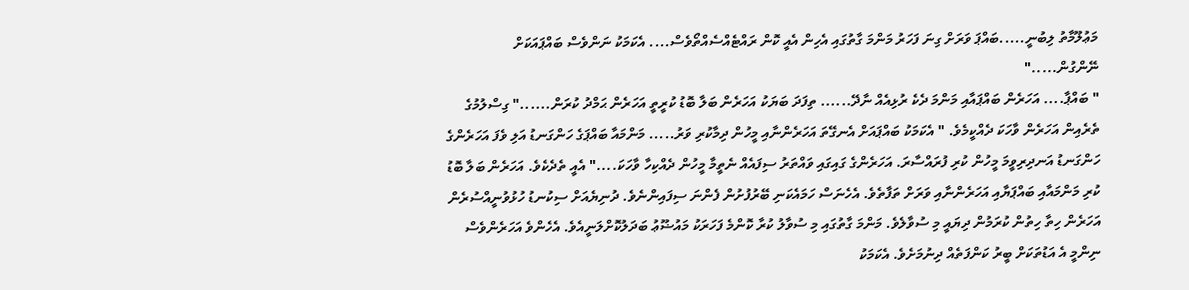މަޢުލޫމާތު ލިބުނީ.....ބައްޕަ ވަރަށް ގިނަ ފަހަރު މަންމަ ގާތުގައި އެހިން އެއީ ކޮން ރައްޓެއްސެއްތޯވެސް.... އެކަމަކު ނަންވެސް ބައްޕައަކަށް ނޭންގުން....."
" ބައްޕާ.... އަހަރެން ބައްޕައާއި މަންމަ ދެކެ ރުޅިއެއް ނާދޭ...... ތިފަދަ ބަޔަކު އަހަރެން ބަލާ ބޮޑު ކުރީތީ އަހަރެން ޙަމްދު ކުރަން......" ގިސްލުމުގެ ތެރެއިން އަހަރެން ވާހަކަ ދެއްކީމެވެ. " އެކަމަކު ބައްޕައަށް އެނގޭތަ އަހަރެންނާއި މީހުން ދިމާކުރި ވަރު..... މަންމައާ ބައްޕަގެ ހަންގަނޑު އަލި ވެފަ އަހަރެންގެ ހަންގަނޑު އަނދިރިވީމަ މީހުން ކުރި ފުރައްސާރަ. އަހަރެންގެ ގައިގައި ވައްތަރު ސިފައެއް ނެތީމާ މީހުން ދެއްކިހާ ވާހަކަ...." އެއީ ތެދެކެވެ. އަހަރެން ބަލާ ބޮޑު ކުރި މަންމައާއި ބައްޕަޔާއި އަހަރެންނާއި ވަރަށް ތަފާތެވެ. އެހެނަސް ހަމައެކަނި ބޭރުފުށުން ފެންނަ ސިފައިންނެވެ. ދުނިޔެއަށް ސިކުނޑު ހުޅުވުނީއްސުރެން އަހަރެން ހިތާ ހިތުން ކުރަމުން ދިޔައީ މި ސުވާލެވެ. މަންމަ ގާތުގައި މި ސުވާލު ކުރާ ކޮންމެ ފަހަރަކު މައުޟޫޢު ބަދަލުކޮށްލަނީއެވެ. އެހެންވެ އަހަރެންވެސް ނިންމީ އެ އަޑުތަކަށް ބީރު ކަންފަތެއް ދިނުމަށެވެ. އެކަމަކު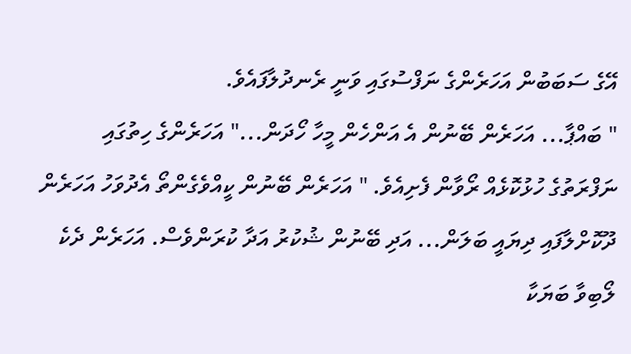އޭގެ ސަބަބުން އަހަރެންގެ ނަފްސުގައި ވަނީ ރެނދުލާފައެވެ.
" ބައްޕާ... އަހަރެން ބޭނުން އެ އަންހެން މީހާ ހޯދަން..." އަހަރެންގެ ހިތުގައި ނަފްރަތުގެ ހުޅުކޮޅެއް ރޯވާން ފެށިއެވެ. " އަހަރެން ބޭނުން ކީއްވެގެންތޯ އެދުވަހު އަހަރެން ދޫކޮށްލާފައި ދިޔައީ ބަލަން... އަދި ބޭނުން ޝުކުރު އަދާ ކުރަންވެސް. އަހަރެން ދެކެ ލޯބިވާ ބަޔަކާ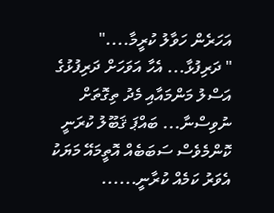އަހަރެން ހަވާލު ކުރީމާ...."
" ދަރިފުޅާ... އެހާ އަވަހަށް ދަރިފުޅުގެ އަސްލު މަންމައާއި މެދު ތިގޮތަށް ނުވިސްނާ... ބައްޕަ ޤަބޫލު ކުރަނީ ކޮންމެވެސް ސަބަބެއް އޮތީމައޭ މަޔަކު އެވަރު ކަމެއް ކުރާނީ......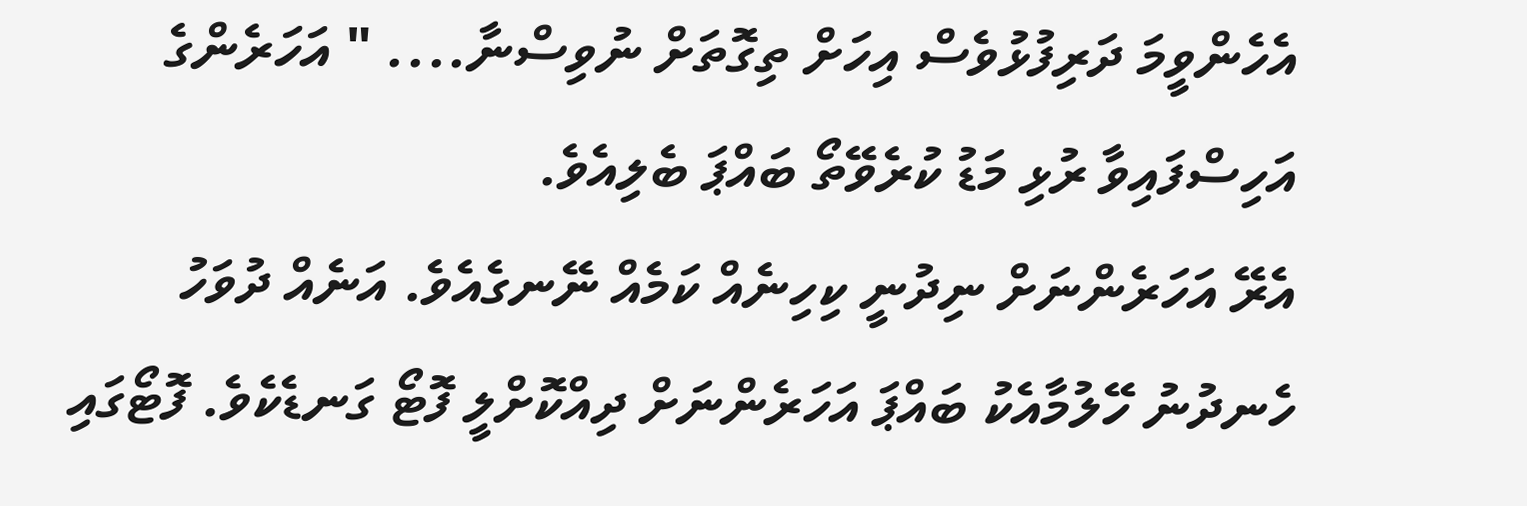އެހެންވީމަ ދަރިފުޅުވެސް އިހަށް ތިގޮތަށް ނުވިސްނާ.... " އަހަރެންގެ އަހިސްފައިވާ ރުޅި މަޑު ކުރެވޭތޯ ބައްޕަ ބެލިއެވެ.
އެރޭ އަހަރެންނަށް ނިދުނީ ކިހިނެއް ކަމެއް ނޭނގެއެވެ. އަނެއް ދުވަހު ހެނދުނު ހޭލުމާއެކު ބައްޕަ އަހަރެންނަށް ދިއްކޮށްލީ ފޮޓޯ ގަނޑެކެވެ. ފޮޓޯގައި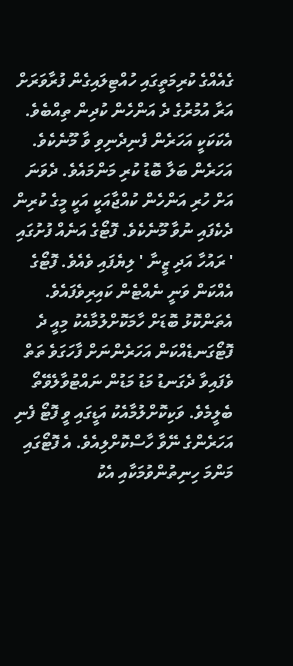ގެއެއްގެ ކުރިމަތީގައި ހުއްޓިލައިގެން ފުރާވަރަށް އަރާ އުމުރުގެ ދެ އަންހެން ކުދިން ތިއްބެވެ. އެކަކަކީ އަހަރެން ފެނިދެނިވި ވާ މޫނެކެވެ. އަހަރެން ބަލާ ބޮޑު ކުރި މަންމައެވެ. ދެވަނަ އަށް ހުރި އަންހެން ކުއްޖާއަކީ އަކީ މީގެ ކުރިން ދެކެފައި ނުވާ މޫނެކެވެ. ފޮޓޯގެ އަނެއް ފުށުގައި ' ރައުހާ އަދި ޒީނާ ' ލިޔެފައި ވެއެވެ. ފޮޓޯގެ އެއްކަން ވަނީ ނެއްޓެން ކައިރިވެފައެވެ. އެތަންކޮޅު ބޮޑަށް ހާމަކޮށްލުމާއެކު މިއީ ދެ ފޮޓޯގަނޑެއްކަން އަހަރެންނަށް ފާހަގަވެ ތަތް ވެފައިވާ ދެގަނޑު މަޑު މަޑުން ނައްޓުވާލެވޭތޯ ބެލީމެވެ. ވަކިކޮށްލުމާއެކު އަޑީގައި ވީ ފޮޓޯ ފެނި އަހަރެންގެ ނޭވާ ހާސްކޮށްލިއެވެ. އެ ފޮޓޯގައި މަންމަ ހިނިތުންވުމަކާއި އެކު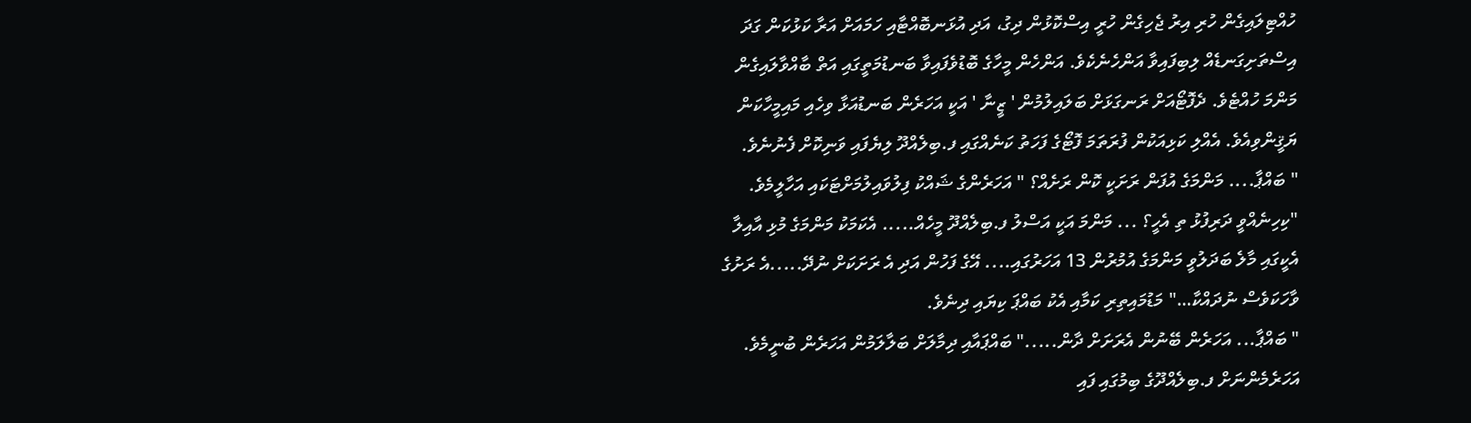ހުއްޓިލައިގެން ހުރި އިރު ޖެހިގެން ހުރީ އިސްކޮޅުން ދިގު، އަދި އުޅަނބޮއްޓާއި ހަމައަށް އަރާ ކަޅުކަން ގަދަ އިސްތަށިގަނޑެއް ލިބިފައިވާ އަންހެނެކެވެ. އަންހެން މީހާގެ ބޮޑުވެފައިވާ ބަނޑުމަތީގައި އަތް ބާއްވާލައިގެން މަންމަ ހުއްޓެވެ. ދެފޮޓޯއަށް ރަނގަޅަށް ބަލައިލުމުން ' ޒީނާ ' އަކީ އަހަރެން ބަނޑުއަޅާ ވިހެއި މައިމީހާކަން ޔަޤީންވިއެވެ. އެއްލި ކަޅިއަކުން ފުރަތަމަ ފޮޓޯގެ ފަހަތު ކަނެއްގައި ފ.ބިލެއްދޫ ލިޔެފައި ވަނިކޮށް ފެނުނެވެ.
" ބައްޕާ.... މަންމަގެ އުފަން ރަށަކީ ކޮން ރަށެއް؟ " އަހަރެންގެ ޝައްކު ފިލުވައިލުމަށްޓަކައި އަހާލީމެވެ.
"ކިހިނެއްވީ ދަރިފުޅު ތި އެހީ؟ ... މަންމަ އަކީ އަސްލު ފ.ބިލެއްދޫ މީހެއް..... އެކަމަކު މަންމަގެ މުޅި އާއިލާ އެކީގައި މާލެ ބަދަލުވީ މަންމަގެ އުމުރުން 13 އަހަރުގައި.... އޭގެ ފަހުން އަދި އެ ރަށަކަށް ނުދޭ.....އެ ރަށުގެ ވާހަކަވެސް ނުދައްކާ…" މަޑުމައިތިރި ކަމާއި އެކު ބައްޕަ ކިޔައި ދިނެވެ.
" ބައްޕާ... އަހަރެން ބޭނުން އެރަށަށް ދާން....." ބައްޕައާއި ދިމާލަށް ބަލާލަމުން އަހަރެން ބުނީމެވެ.
އަހަރެމެންނަށް ފ.ބިލެއްދޫގެ ބިމުގައި ފައި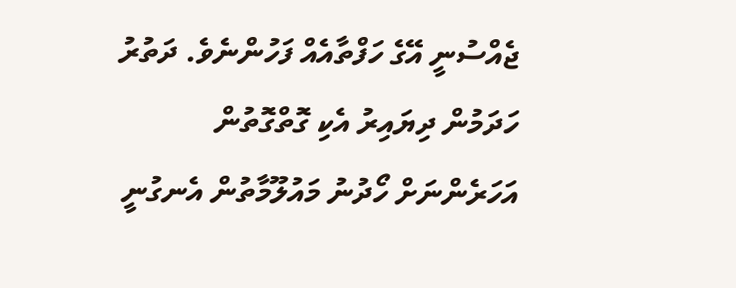ޖެއްސުނީ އޭގެ ހަފްތާއެއް ފަހުންނެވެ. ދަތުރު ހަދަމުން ދިޔައިރު އެކި ގޮތްގޮތުން އަހަރެންނަށް ހޯދުނު މައުލޫމާތުން އެނގުނީ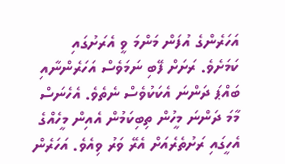އަހަރެންގެ އުފަން މަންމަ ވީ އެރަށުގައި ކަމަށެވެ. ރަށަށް ފޭބި ނަމަވެސް އަހަރެންނާއި ބައްޕަ ދަންނަ އެކަކުވެސް ނެތެވެ. އެހެނަސް މާމަ ދަންނަ މީހުން ތިބިކަމުން އެއިން މީހެއްގެ އެހީގައި ރަށުތެރެއަށް އެރޭ ވަރު ވިއެވެ. އަހަރެން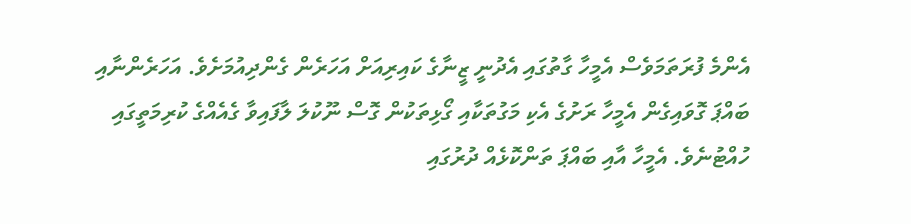އެންމެ ފުރަތަމަވެސް އެމީހާ ގާތުގައި އެދުނީ ޒީނާގެ ކައިރިއަށް އަހަރެން ގެންދިއުމަށެވެ. އަހަރެންނާއި ބައްޕަ ގޮވައިގެން އެމީހާ ރަށުގެ އެކި މަގުތަކާއި ގޯޅިތަކުން ގޮސް ނޫކުލަ ލާފައިވާ ގެއެއްގެ ކުރިމަތީގައި ހުއްޓުނެވެ. އެމީހާ އާއި ބައްޕަ ތަންކޮޅެއް ދުރުގައި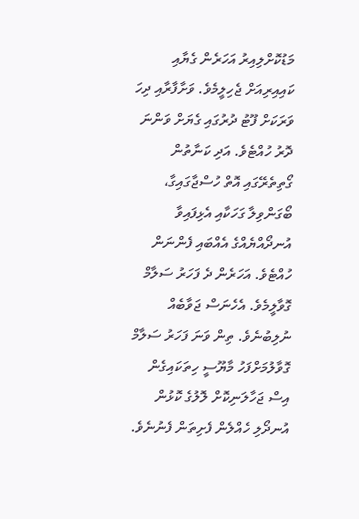މަޑުކޮށްލިއިރު އަހަރެން ގެޔާއި ކައިއިރިއަށް ޖެހިލީމެވެ. ވަށާފާރާއި ދިހަ ވަރަކަށް ފޫޓު ދުރުގައި ގެޔަށް ވަންނަ ދޮރު ހުއްޓެވެ. އަދި ކަނާތުން ގޯތިތެރޭގައި އޮތް ހުސްޖާގައިގާ، ބޯގަންވިލާ ގަހަކާއި އެޅިފައިވާ އުނދޯއްޔެއްގެ އެއްބައި ފެންނަން ހުއްޓެވެ. އަހަރެން ދެ ފަހަރު ސަލާމް ގޮވާލީމެވެ. އެހެނަސް ޖަވާބެއް ނުލިބުނެވެ. ތިން ވަނަ ފަހަރު ސަލާމް ގޮވާލުމަށްފަހު މާޔޫސީ ހިތަކައިގެން އިސް ޖަހާލަނިކޮށް ލޮލުގެ ކޮޅުން އުނދޯލި ހެއްލެން ފެށިތަން ފެނުނެވެ.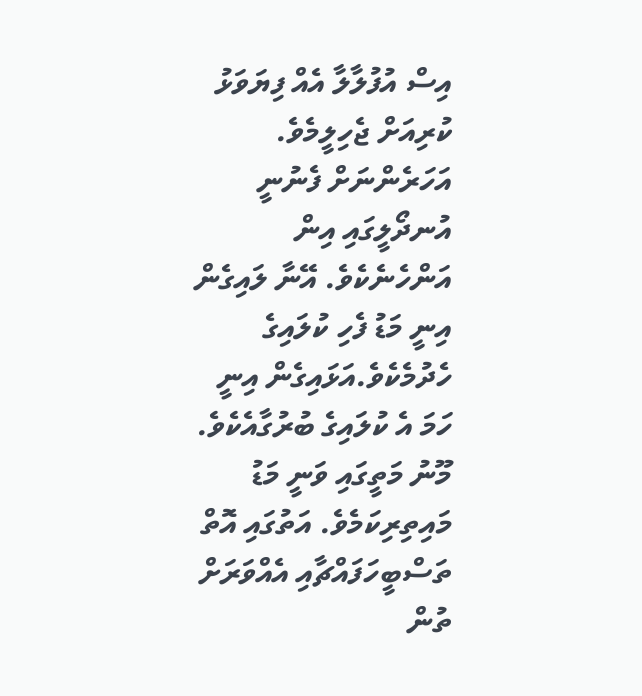އިސް އުފުލާލާ އެއް ފިޔަވަޅު ކުރިއަށް ޖެހިލީމެވެ. އަހަރެންނަށް ފެނުނީ އުނދޯލީގައި އިން އަންހެނެކެވެ. އޭނާ ލައިގެން އިނީ މަޑު ފެހި ކުލައިގެ ހެދުމެކެވެ.އަޅައިގެން އިނީ ހަމަ އެ ކުލައިގެ ބުރުގާއެކެވެ. މޫނު މަތީގައި ވަނީ މަޑު މައިތިރިކަމެވެ. އަތުގައި އޮތް ތަސްބީހަފައްޗާއި އެއްވަރަށް ތުން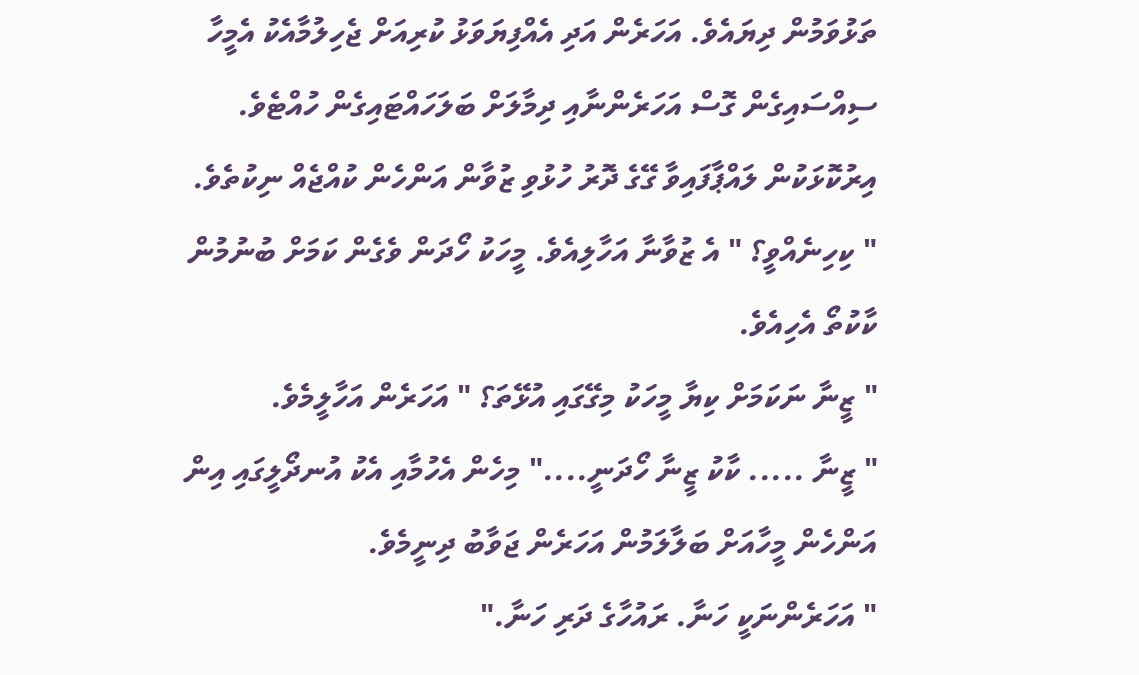ތަޅުވަމުން ދިޔައެވެ. އަހަރެން އަދި އެއްފިޔަވަޅު ކުރިއަށް ޖެހިލުމާއެކު އެމީހާ ސިއްސައިގެން ގޮސް އަހަރެންނާއި ދިމާލަށް ބަލަހައްޓައިގެން ހުއްޓެވެ. އިރުކޮޅަކުން ލައްޕާފައިވާ ގޭގެ ދޮރު ހުޅުވި ޒުވާން އަންހެން ކުއްޖެއް ނިކުތެވެ.
" ކިހިނެއްވީ؟ " އެ ޒުވާނާ އަހާލިއެވެ. މީހަކު ހޯދަން ވެގެން ކަމަށް ބުނުމުން ކާކުތޯ އެހިއެވެ.
" ޒީނާ ނަކަމަށް ކިޔާ މީހަކު މިގޭގައި އުޅޭތަ؟ " އަހަރެން އަހާލީމެވެ.
" ޒީނާ ..... ކާކު ޒީނާ ހޯދަނީ...." މިހެން އެހުމާއި އެކު އުނދޯލީގައި އިން އަންހެން މީހާއަށް ބަލާލަމުން އަހަރެން ޖަވާބު ދިނީމެވެ.
" އަހަރެންނަކީ ހަނާ. ރައުހާގެ ދަރި ހަނާ."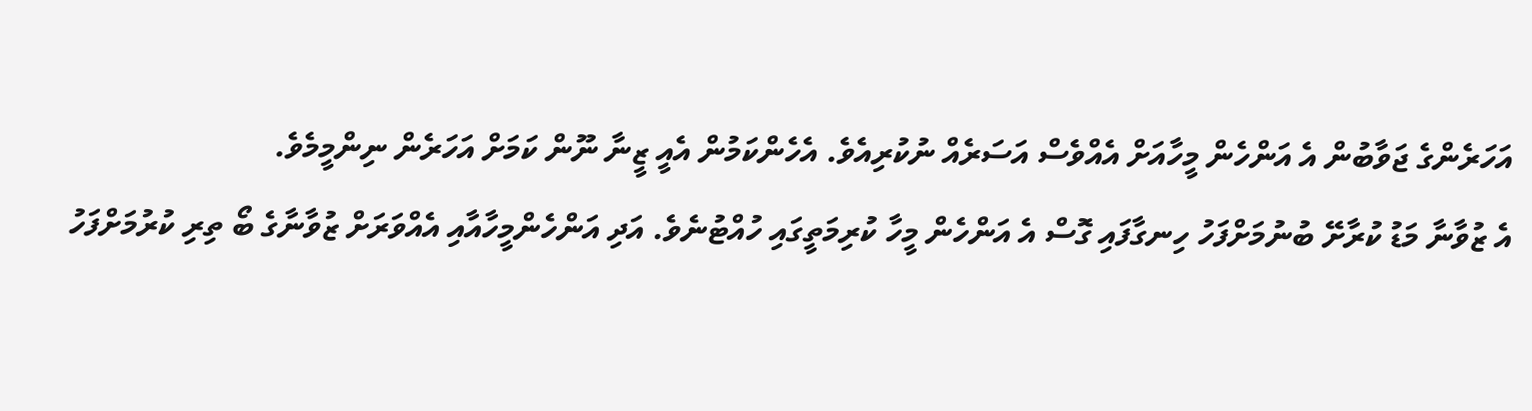އަހަރެންގެ ޖަވާބުން އެ އަންހެން މީހާއަށް އެއްވެސް އަސަރެއް ނުކުރިއެވެ. އެހެންކަމުން އެއީ ޒީނާ ނޫން ކަމަށް އަހަރެން ނިންމީމެވެ.
އެ ޒުވާނާ މަޑު ކުރާށޭ ބުނުމަށްފަހު ހިނގާފައި ގޮސް އެ އަންހެން މީހާ ކުރިމަތީގައި ހުއްޓުނެވެ. އަދި އަންހެންމީހާއާއި އެއްވަރަށް ޒުވާނާގެ ބޯ ތިރި ކުރުމަށްފަހު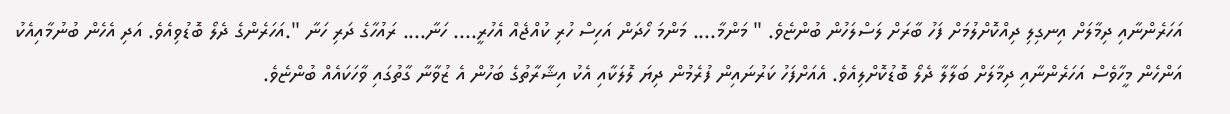އަހަރެންނާއި ދިމާލަށް އިނގިލި ދިއްކޮށްލުމަށް ފަހު ބާރަށް ލަސްލަހުން ބުންޏެވެ. " މަންމާ.... މަންމަ ހޯދަން އަހިސް ހުރި ކުއްޖެއް އެހުރީ.... ހަނާ.... ރައުހާގެ ދަރި ހަނާ ".އަހަރެންގެ ދެލޯ ބޮޑުވިއެވެ. އަދި އެހެން ބުނުމާއިއެކު އަންހެން މީހާވެސް އަހަރެންނާއި ދިމާލަށް ބަލާލާ ދެލޯ ބޮޑުކޮށްލިއެވެ. އެއަށްފަހު ކަރުނައިން ފުރެމުން ދިޔަ ލޮލަކާއި އެކު އިޝާރާތުގެ ބަހުން އެ ޒުވާނާ ގާތުގައި ވާހަކައެއް ބުންޏެވެ.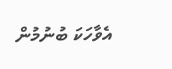އެވާހަކަ ބުނުމުން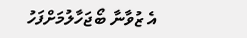އެ ޒުވާނާ ބޯޖަހާލުމަށްފަހު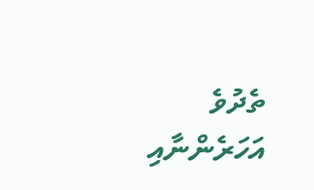ތެދުވެ އަހަރެންނާއި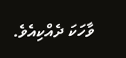ވާހަކަ ދެއްކިއެވެ.